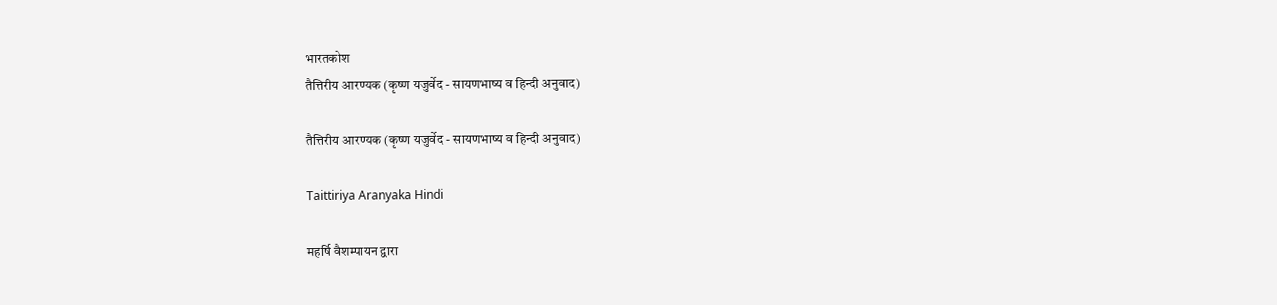भारतकोश
तैत्तिरीय आरण्यक (कृष्ण यजुर्वेद - सायणभाष्य व हिन्दी अनुवाद)

तैत्तिरीय आरण्यक (कृष्ण यजुर्वेद - सायणभाष्य व हिन्दी अनुवाद)

Taittiriya Aranyaka Hindi

महर्षि वैशम्पायन द्वारा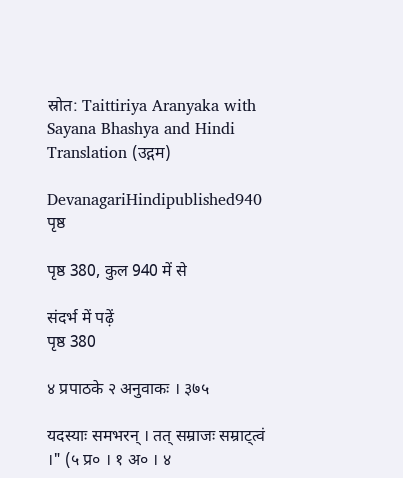स्रोत: Taittiriya Aranyaka with Sayana Bhashya and Hindi Translation (उद्गम)

DevanagariHindipublished940 पृष्ठ

पृष्ठ 380, कुल 940 में से

संदर्भ में पढ़ें
पृष्ठ 380

४ प्रपाठके २ अनुवाकः । ३७५

यदस्याः समभरन् । तत् सम्राजः सम्राट्त्वं ।" (५ प्र० । १ अ० । ४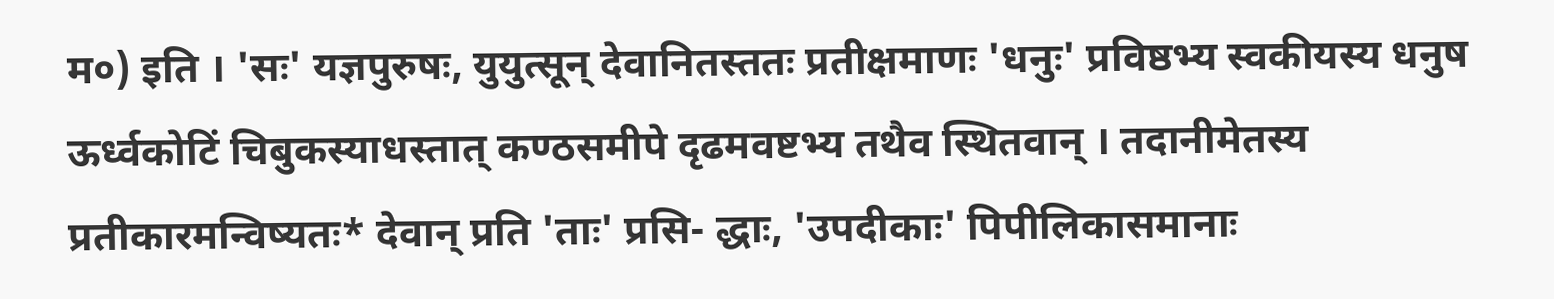म०) इति । 'सः' यज्ञपुरुषः, युयुत्सून् देवानितस्ततः प्रतीक्षमाणः 'धनुः' प्रविष्ठभ्य स्वकीयस्य धनुष ऊर्ध्वकोटिं चिबुकस्याधस्तात् कण्ठसमीपे दृढमवष्टभ्य तथैव स्थितवान् । तदानीमेतस्य प्रतीकारमन्विष्यतः* देवान् प्रति 'ताः' प्रसि- द्धाः, 'उपदीकाः' पिपीलिकासमानाः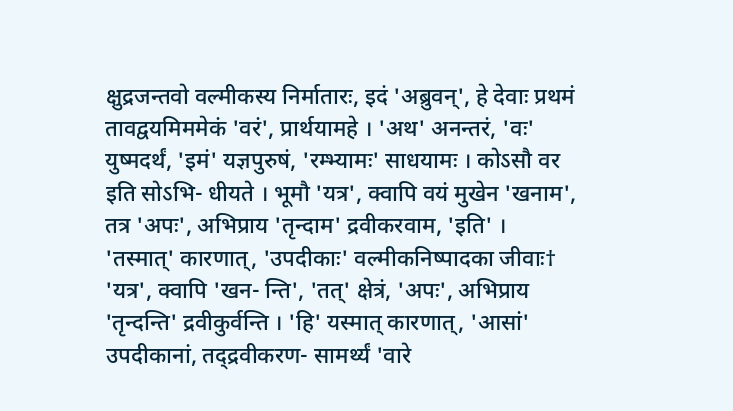क्षुद्रजन्तवो वल्मीकस्य निर्मातारः, इदं 'अब्रुवन्', हे देवाः प्रथमं तावद्वयमिममेकं 'वरं', प्रार्थयामहे । 'अथ' अनन्तरं, 'वः' युष्मदर्थं, 'इमं' यज्ञपुरुषं, 'रम्भ्यामः' साधयामः । कोऽसौ वर इति सोऽभि- धीयते । भूमौ 'यत्र', क्वापि वयं मुखेन 'खनाम', तत्र 'अपः', अभिप्राय 'तृन्दाम' द्रवीकरवाम, 'इति' । 'तस्मात्' कारणात्, 'उपदीकाः' वल्मीकनिष्पादका जीवाः† 'यत्र', क्वापि 'खन- न्ति', 'तत्' क्षेत्रं, 'अपः', अभिप्राय 'तृन्दन्ति' द्रवीकुर्वन्ति । 'हि' यस्मात् कारणात्, 'आसां' उपदीकानां, तद्द्रवीकरण- सामर्थ्यं 'वारे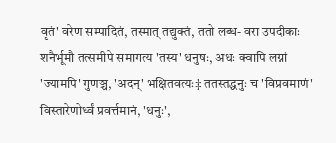वृतं' वरेण सम्पादितं, तस्मात् तद्युक्तं, ततो लब्ध- वरा उपदीकाः शनैर्भूमौ तत्समीपे समागत्य 'तस्य' धनुषः, अधः क्वापि लग्नां 'ज्यामपि' गुणञ्च, 'अदन्' भक्षितवत्यः‡ ततस्तद्धनुः च 'विप्रवमाणं' विस्तारेणोर्ध्वं प्रवर्त्तमानं, 'धनुः',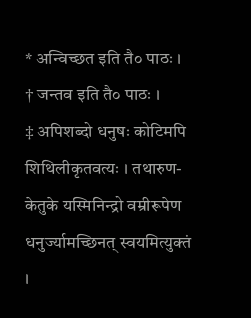* अन्विच्छत इति तै० पाठः ।
† जन्तव इति तै० पाठः ।
‡ अपिशब्दो धनुषः कोटिमपि शिथिलीकृतवत्यः । तथारुण-
केतुके यस्मिनिन्द्रो वम्रीरूपेण धनुर्ज्यामच्छिनत् स्वयमित्युक्तं ।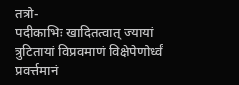तत्रो-
पदीकाभिः खादितत्वात् ज्यायां त्रुटितायां विप्रवमाणं विक्षेपेणोर्ध्वं
प्रवर्त्तमानं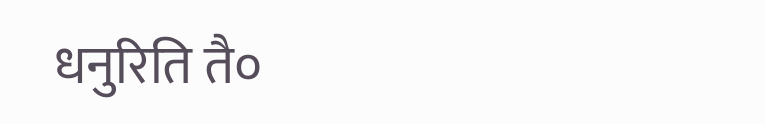धनुरिति तै०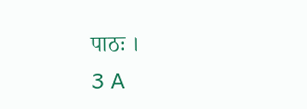पाठः ।
3 A